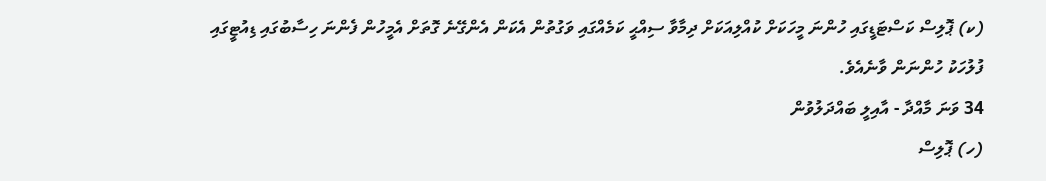(ކ) ޕޮލިސް ކަސްޓަޑީގައި ހުންނަ މީހަކަށް ކުއްލިއަކަށް ދިމާވާ ސިއްޙީ ކަމެއްގައި ވަގުތުން އެކަން އެންގޭނެ ގޮތަށް އެމީހުން ފެންނަ ހިސާބުގައި ޑިއުޓީގައި ފުލުހަކު ހުންނަން ވާނެއެވެ.
34 ވަނަ މާއްދާ - އާއިލީ ބައްދަލުވުން
(ހ) ޕޮލިސް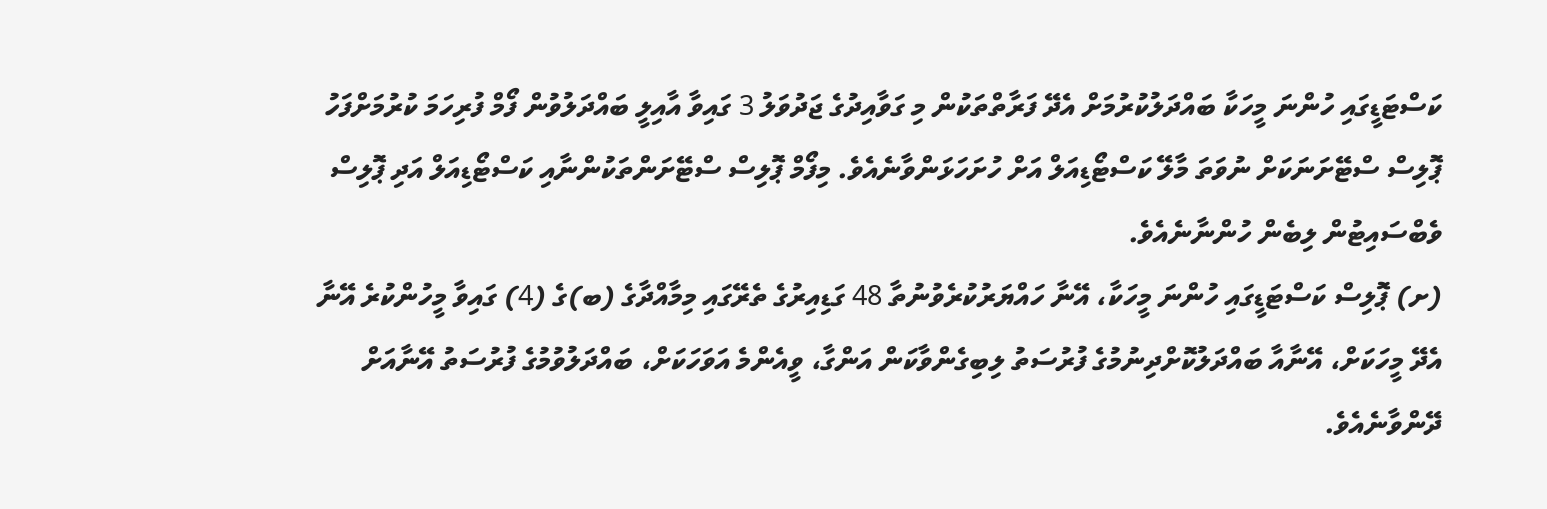ކަސްޓަޑީގައި ހުންނަ މީހަކާ ބައްދަލުކުރުމަށް އެދޭ ފަރާތްތަކުން މި ގަވާއިދުގެ ޖަދުވަލު 3 ގައިވާ އާއިލީ ބައްދަލުވުން ފޯމް ފުރިހަމަ ކުރުމަށްފަހު ޕޮލިސް ސްޓޭށަނަކަށް ނުވަތަ މާލޭ ކަސްޓޯޑިއަލް އަށް ހުށަހަޅަންވާނެއެވެ. މިފޯމް ޕޮލިސް ސްޓޭށަންތަކުންނާއި ކަސްޓޯޑިއަލް އަދި ޕޮލިސް ވެބްސައިޓުން ލިބެން ހުންނާނެއެވެ.
(ށ) ޕޮލިސް ކަސްޓަޑީގައި ހުންނަ މީހަކާ، އޭނާ ހައްޔަރުކުރެވުނުތާ 48 ގަޑިއިރުގެ ތެރޭގައި މިމާއްދާގެ (ބ)ގެ (4) ގައިވާ މީހުންކުރެ އޭނާ އެދޭ މީހަކަށް، އޭނާއާ ބައްދަލުކޮށްދިނުމުގެ ފުރުސަތު ލިބިގެންވާކަން އަންގާ، ވީއެންމެ އަވަހަކަށް، ބައްދަލުވުމުގެ ފުރުސަތު އޭނާއަށް ދޭންވާނެއެވެ.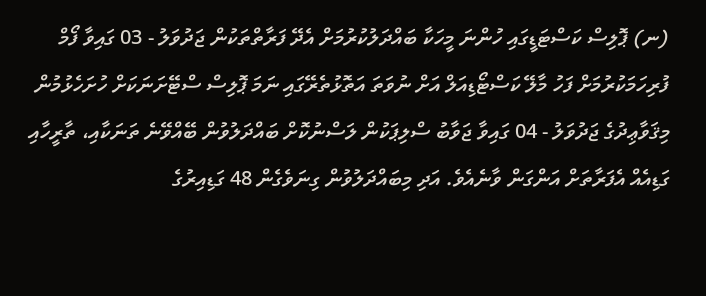(ނ) ޕޮލިސް ކަސްޓަޑީގައި ހުންނަ މީހަކާ ބައްދަލުކުރުމަށް އެދޭ ފަރާތްތަކުން ޖަދުވަލު - 03 ގައިވާ ފޯމް ފުރިހަމަކުރުމަށް ފަހު މާލޭ ކަސްޓޯޑިއަލް އަށް ނުވަތަ އަތޮޅުތެރޭގައި ނަމަ ޕޮލިސް ސްޓޭށަނަކަށް ހުށަހެޅުމުން މިޤަވާޢިދުގެ ޖަދުވަލު - 04 ގައިވާ ޖަވާބު ސްލިޕަކުން ލަސްނުކޮށް ބައްދަލުވުން ބޭއްވޭނެ ތަނަކާއި، ތާރީހާއި ގަޑިއެއް އެފަރާތަށް އަންގަން ވާނެއެވެ. އަދި މިބައްދަލުވުން ގިނަވެގެން 48 ގަޑިއިރުގެ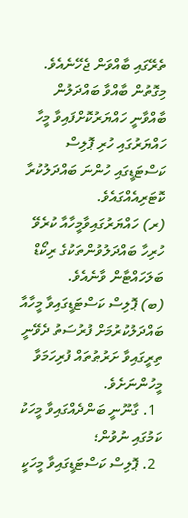ތެރޭގައި ބާއްވަން ޖެހޭނެއެވެ. މިގޮތުން ބާއްވާ ބައްދަލުން ބާއްވާނީ ހައްޔަރުކޮށްފައިވާ މީހާ ހައްޔަރުގައި ހުރި ޕޮލިސް ކަސްޓަޑީގައި ހުންނަ ބައްދަލުކުރާ ކޮޓަރިއެއްގައެވެ.
(ރ) ހައްޔަރުގައިވާމީހާއާ ކުރެވޭ ހުރިހާ ބައްދަލުވުންތަކުގެ ރިކޯޑް ބަލަހައްޓާން ވާނެއެވެ.
(ބ) ޕޮލިސް ކަސްޓަޑީގައިވާ މީހާއާ ބައްދަލުކުރުމަށް ފުރުސަތު ދެވޭނީ ތިރީގައިވާ ށަރުޠުތައް ފުރިހަމަވާ މީހުންނަށެވެ.
  1. ގާނޫނީ ބަންދެއްގައިވާ މީހަކު ކަމުގައި ނުވުން؛
  2. ޕޮލިސް ކަސްޓަޑީގައިވާ މީހަކީ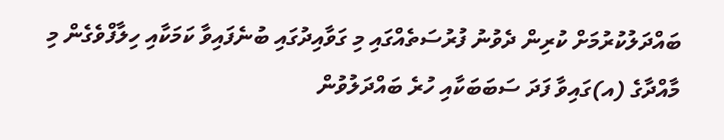ބައްދަލުކުރުމަށް ކުރިން ދެވުނު ފުރުސަތެއްގައި މި ގަވާއިދުގައި ބުނެފައިވާ ކަމަކާއި ހިލާފްވެގެން މި މާއްދާގެ (އ)ގައިވާ ފަދަ ސަބަބަކާއި ހުރެ ބައްދަލުވުން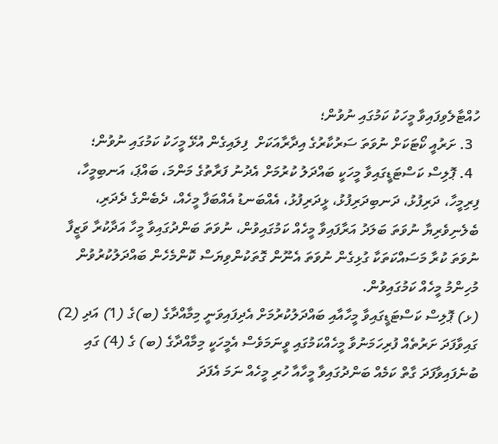ހުއްޓާލެވިފައިވާ މީހަކު ކަމުގައި ނުވުން؛
  3. ށަރުއީ ކޯޓަކަށް ނުވަތަ ސަރުކާރުގެ އިދާރާއަކަށް  ފިލައިގެން އުޅޭ މީހަކު ކަމުގައި ނުވުން؛
  4. ޕޮލިސް ކަސްޓަޑީގައިވާ މީހަކީ ބައްދަލު ކުރުމަށް އެދުނު ފަރާތުގެ މަންމަ، ބައްޕަ، އަނބިމީހާ، ފިރިމީހާ، ދަރިފުޅު، ދަނބިދަރިފުޅު، ޅީދަރިފުޅު، އެއްބަނޑު އެއްބަފާ މީހެއް، ދެބެންގެ ދެދަރި، ބެލެނިވެރިޔާ ނުވަތަ ބަލަދު އަރާފައިވާ މީހެއް ކަމުގައިވުން، ނުވަތަ ބަންދުގައިވާ މީހާ އަދާކުރާ ވަޒީފާ ނުވަތަ ކުރާ މަސައްކަތަކާ ގުޅިގެން ނުވަތަ އެނޫން ގޮތަކުންވިޔަސް ކޮންމެހެން ބައްދަލުކުރުވުން މުހިންމު މީހެއް ކަމުގައިވުން.
(ޅ) ޕޮލިސް ކަސްޓަޑީގައިވާ މީހާއާއި ބައްދަލުކުރުމަށް އެދިފައިވަނީ މިމާއްދާގެ (ބ)ގެ (1) އަދި (2) ގައިވާފަދަ ށަރުތެއް ފުރިހަމަނުވާ މީހެއްކަމުގައި ވީނަމަވެސް އެމީހަކީ މިމާއްދާގެ (ބ) ގެ (4) ގައި ބުނެފައިވާފަދަ ގާތް ކަމެއް ބަންދުގައިވާ މީހާއާ ހުރި މީހެއް ނަމަ އެފަދަ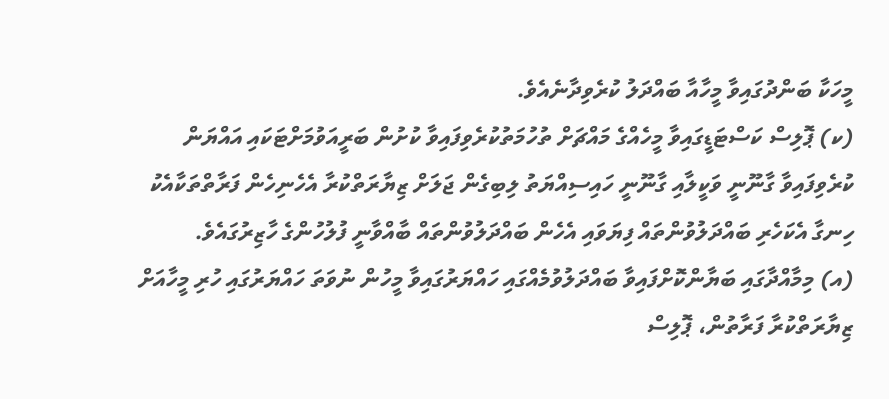މީހަކާ ބަންދުގައިވާ މީހާއާ ބައްދަލު ކުރެވިދާނެއެވެ.
(ކ) ޕޮލިސް ކަސްޓަޑީގައިވާ މީހެއްގެ މައްޗަށް ތުހުމަތުކުރެވިފައިވާ ކުށުން ބަރީއަވުމަށްޓަކައި އައްޔަން ކުރެވިފައިވާ ގާނޫނީ ވަކީލާއި ގާނޫނީ ހައިސިއްޔަތު ލިބިގެން ޖަލަށް ޒިޔާރަތްކުރާ އެހެނިހެން ފަރާތްތަކާއެކު ހިނގާ އެކަހެރި ބައްދަލުވުންތައް ފިޔަވައި އެހެން ބައްދަލުވުންތައް ބާއްވާނީ ފުލުހުންގެ ހާޒިރުގައެވެ.
(އ) މިމާއްދާގައި ބަޔާންކޮށްފައިވާ ބައްދަލުވުމެއްގައި ހައްޔަރުގައިވާ މީހުން ނުވަތަ ހައްޔަރުގައި ހުރި މީހާއަށް ޒިޔާރަތްކުރާ ފަރާތުން، ޕޮލިސް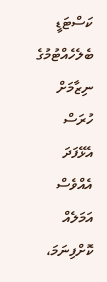ކަސްޓަޑީ ބެލެހެއްޓުމުގެ ނިޒާމަށް ހުރަސް އެޅޭފަދަ އެއްވެސް އަމަލެއް ކޮށްފިނަމަ،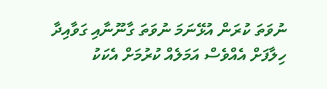ނުވަތަ ކުރަން އުޅޭނަމަ ނުވަތަ ގާނޫނާއި ގަވާއިދާ  ހިލާފަށް އެއްވެސް އަމަލެއް ކުރުމަށް އެކަކު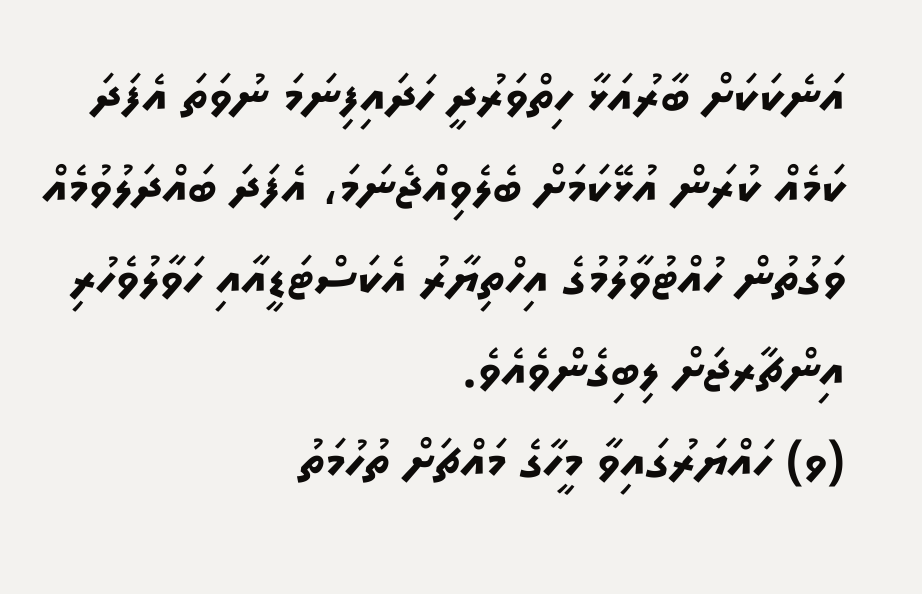އަނެކަކަށް ބާރުއަޅާ ހިތްވަރުދީ ހަދައިފިނަމަ ނުވަތަ އެފަދަ ކަމެއް ކުރަން އުޅޭކަމަށް ބެލެވިއްޖެނަމަ، އެފަދަ ބައްދަލުވުމެއް ވަގުތުން ހުއްޓުވާލުމުގެ އިހްތިޔާރު އެކަސްޓަޑީއާއި ހަވާލުވެހުރި އިންޗާރޖަށް ލިބިގެންވެއެވެ.
(ވ) ހައްޔަރުގައިވާ މީހާގެ މައްޗަށް ތުހުމަތު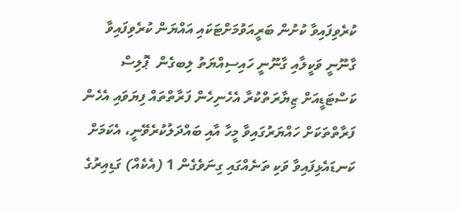ކުރެވިފައިވާ ކުށުން ބަރީއަވުމަށްޓަކައި އައްޔަން ކުރެވިފައިވާ ގާނޫނީ ވަކީލާއި ގާނޫނީ ހައިސިއްޔަތު ލިބގެން  ޕޮލިސް ކަސްޓަޑީއަށް ޒިޔާރަތްކުރާ އެހެނިހެން ފަރާތްތައް ފިޔަވައި އެހެން ފަރާތްތަކަށް ހައްޔަރުގައިވާ މީހާ އާއި ބައްދަލުކުރެވޭނީ، އެކަމަށް ކަނޑައެޅިފައިވާ ވަކި ތަނެއްގައި ގިނަވެގެން 1 (އެކެއް) ގަޑިއިރުގެ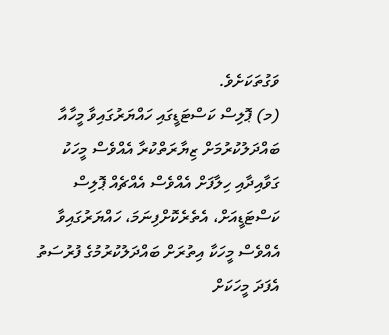ވަގުތަކަށެވެ.
(މ) ޕޮލިސް ކަސްޓަޑީގައި ހައްޔަރުގައިވާ މީހާއާ ބައްދަލުކުރުމަށް ޒިޔާރަތްކުރާ އެއްވެސް މީހަކު ގަވާއިދާއި ހިލާފަށް އެއްވެސް އެއްޗެއް ޕޮލިސް ކަސްޓަޑީއަށް، އެތެރެކޮށްފިނަމަ، ހައްޔަރުގައިވާ އެއްވެސް މީހަކާ އިތުރަށް ބައްދަލުކުރުމުގެ ފުރުސަތު އެފަދަ މީހަކަށް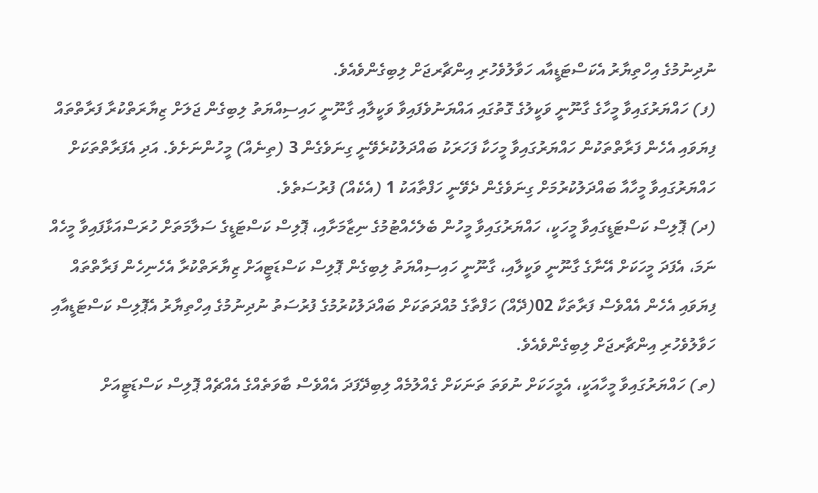ނުދިނުމުގެ އިހްތިޔާރު އެކަސްޓަޑީއާއ ހަވާލުވެހުރި އިންޗާރޖަށް ލިބިގެންވެއެވެ.
(ފ) ހައްޔަރުގައިވާ މީހާގެ ގާނޫނީ ވަކީލުގެ ގޮތުގައި އައްޔަނުވެފައިވާ ވަކީލާއި ގާނޫނީ ހައިސިއްޔަތު ލިބިގެން ޖަލަށް ޒިޔާރަތްކުރާ ފަރާތްތައް ފިޔަވައި އެހެން ފަރާތްތަކުން ހައްޔަރުގައިވާ މީހަކާ ފަހަރަކު ބައްދަލުކުރެވޭނީ ގިނަވެގެން 3 (ތިނެއް) މީހުންނަށެވެ. އަދި އެފަރާތްތަކަށް ހައްޔަރުގައިވާ މީހާއާ ބައްދަލުކުރުމަށް ގިނަވެގެން ދެވޭނީ ހަފްތާއަކު 1 (އެކެއް) ފުރުސަތެވެ.
(ދ) ޕޮލިސް ކަސްޓަޑީގައިވާ މީހަކީ، ހައްޔަރުގައިވާ މީހުން ބެލެހެއްޓުމުގެ ނިޒާމަށާއި، ޕޮލިސް ކަސްޓަޑީގެ ސަލާމަތަށް ހުރަސްއަޅާފައިވާ މީހެއް ނަމަ، އެފަދަ މީހަކަށް އޭނާގެ ގާނޫނީ ވަކީލާއި، ގާނޫނީ ހައިސިއްޔަތު ލިބިގެން ޕޮލިސް ކަސްޑަޓީއަށް ޒިޔާރަތްކުރާ އެހެނިހެން ފަރާތްތައް ފިޔަވައި އެހެން އެއްވެސް ފަރާތަކާ 02(ދޭއް) ހަފްތާގެ މުއްދަތަކަށް ބައްދަލުކުރުމުގެ ފުރުސަތު ނުދިނުމުގެ އިހްތިޔާރު އެޕޮލިސް ކަސްޓަޑީއާއި ހަވާލުވެހުރި އިންޗާރޖަށް ލިބިގެންވެއެވެ.
(ތ) ހައްޔަރުގައިވާ މީހާއަކީ، އެމީހަކަށް ނުވަތަ ތަނަކަށް ގެއްލުމެއް ލިބިދޭފަދަ އެއްވެސް ބާވަތެއްގެ އެއްޗެއް ޕޮލިސް ކަސްޑަޓީއަށް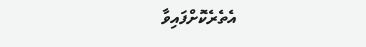އެތެރެކޮށްފައިވާ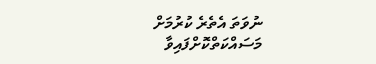ނުވަތަ އެތެރެ ކުރުމަށް މަސައްކަތްކޮށްފައިވާ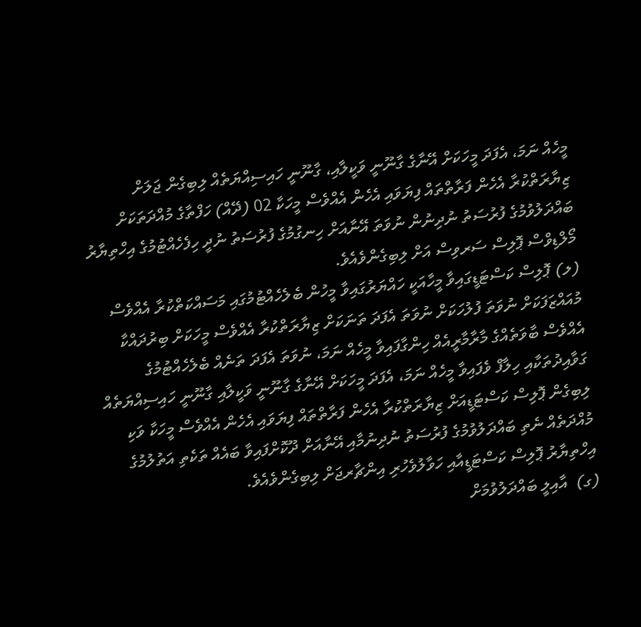މީހެއް ނަމަ، އެފަދަ މީހަކަށް އޭނާގެ ގާނޫނީ ވަކީލާއި، ގާނޫނީ ހައިސިއްޔަތެއް ލިބިގެން ޖަލަށް ޒިޔާރަތްކުރާ އެހެން ފަރާތްތައް ފިޔަވައި އެހެން އެއްވެސް މީހަކާ 02 (ދޭއް) ހަފްތާގެ މުއްދަތަކަށް ބައްދަލުވުމުގެ ފުރުސަތު ނުދިނުން ނުވަތަ އޭނާއަށް ހިނގުމުގެ ފުރުސަތު ނުދީ ހިފެހެއްޓުމުގެ އިހްތިޔާރު މޯލްޑިވްސް ޕޮލިސް ސަރވިސް އަށް ލިބިގެންވެއެވެ.
(ލ) ޕޮލިސް ކަސްޓަޑީގައިވާ މީހާއަކީ ހައްޔަރުގައިވާ މީހުން ބެލެހެއްޓުމުގައި މަސައްކަތްކުރާ އެއްވެސް މުއައްޒަފަކަށް ނުވަތަ ފުލުހަކަށް ނުވަތަ އެފަދަ ތަނަކަށް ޒިޔާރަތްކުރާ އެއްވެސް މީހަކަށް ބިރުދައްކާ އެއްވެސް ބާވަތެއްގެ މާރާމާރީއެއް ހިންގާފައިވާ މީހެއް ނަމަ، ނުވަތަ އެފަދަ ތަނެއް ބެލެހެއްޓުމުގެ ގަވާއިދުތަކާއި ހިލާފް ވެފައިވާ މީހެއް ނަމަ، އެފަދަ މީހަކަށް އޭނާގެ ގާނޫނީ ވަކީލާއި ގާނޫނީ ހައިސިއްޔަތެއް ލިބިގެން ޕޮލިސް ކަސްޓަޑީއަށް ޒިޔާރަތްކުރާ އެހެން ފަރާތްތައް ފިޔަވައި އެހެން އެއްވެސް މީހަކާ ވަކި މުއްދަތެއް ނެތި ބައްދަލުވުމުގެ ފުރުސަތު ނުދިނުމާއި އޭނާއަށް ދޫކޮށްފައިވާ ބައެއް ތަކެތި އަތުލުމުގެ އިހްތިޔާރު ޕޮލިސް ކަސްޓަޑީއާއި ހަވާލުވެހުރި އިންޗާރޖަށް ލިބިގެންވެއެވެ.
(ގ)  އާއިލީ ބައްދަލުވުމަށް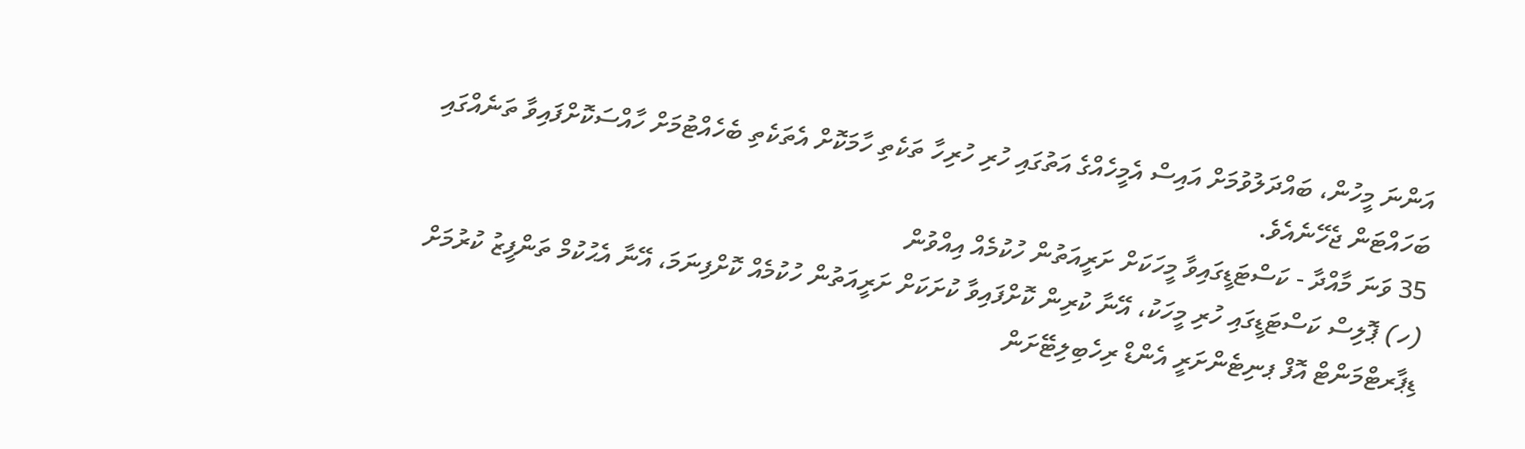އަންނަ މީހުން، ބައްދަލުވުމަށް އައިސް އެމީހެއްގެ އަތުގައި ހުރި ހުރިހާ ތަކެތި ހާމަކޮށް އެތަކެތި ބެހެއްޓުމަށް ހާއްސަކޮށްފައިވާ ތަނެއްގައި ބަހައްޓަން ޖެހޭނެއެވެ.
35 ވަނަ މާއްދާ - ކަސްޓަޑީގައިވާ މީހަކަށް ށަރީއަތުން ހުކުމެއް އިއްވުން
(ހ) ޕޮލިސް ކަސްޓަޑީގައި ހުރި މީހަކު، އޭނާ ކުރިން ކޮށްފައިވާ ކުށަކަށް ށަރީއަތުން ހުކުމެއް ކޮށްފިނަމަ، އޭނާ އެޙުކުމް ތަންފީޒު ކުރުމަށް ޑިޕާރޓްމަންޓް އޮފް ޕނިޓެންށަރީ އެންޑް ރިހެބިލިޓޭށަން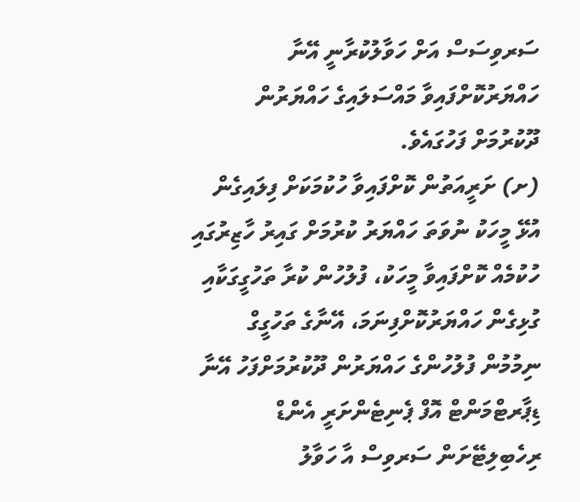ސަރވިސަސް އަށް ހަވާލުކުރާނީ އޭނާ ހައްޔަރުކޮށްފައިވާ މައްސަލައިގެ ހައްޔަރުން ދޫކުރުމަށް ފަހުގައެވެ.
(ށ) ށަރީއަތުން ކޮށްފައިވާ ހުކުމަކަށް ފިލައިގެން އުޅޭ މީހަކު ނުވަތަ ހައްޔަރު ކުރުމަށް ގައިރު ހާޒިރުގައި ހުކުމެއް ކޮށްފައިވާ މީހަކު، ފުލުހުން ކުރާ ތަހުގީގަކާއި  ގުޅިގެން ހައްޔަރުކޮށްފިނަމަ، އޭނާގެ ތަހުގީގް ނިމުމުން ފުލުހުންގެ ހައްޔަރުން ދޫކުރުމަށްފަހު އޭނާ ޑިޕާރޓްމަންޓް އޮފް ޕެނިޓެންށަރީ އެންޑް ރިހެބިލިޓޭށަން ސަރވިސް އާ ހަވާލު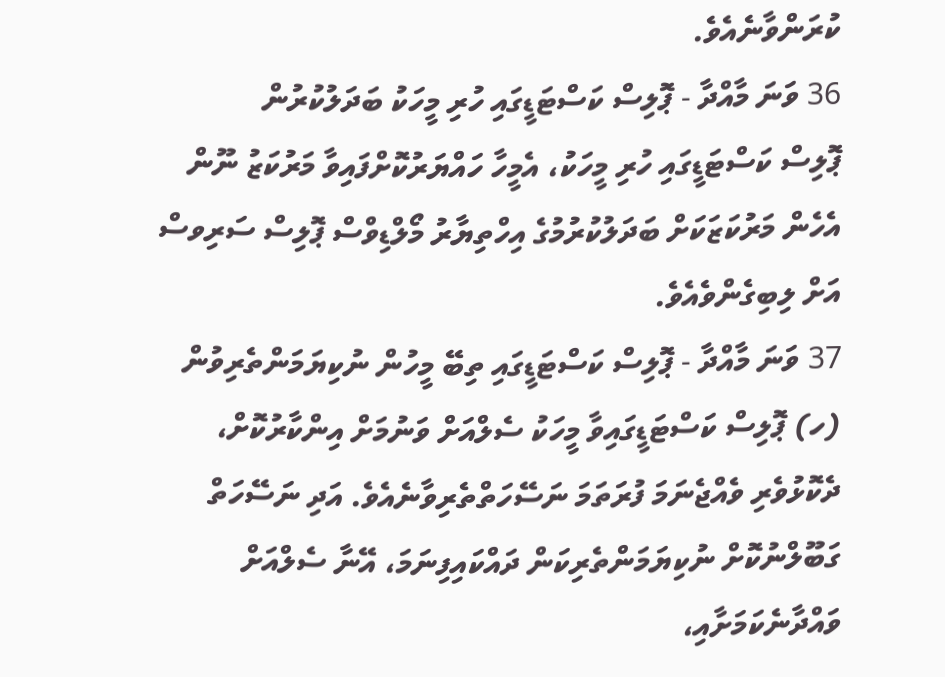ކުރަންވާނެއެވެ.
36 ވަނަ މާއްދާ - ޕޮލިސް ކަސްޓަޑީގައި ހުރި މީހަކު ބަދަލުކުރުން
ޕޮލިސް ކަސްޓަޑީގައި ހުރި މީހަކު، އެމީހާ ހައްޔަރުކޮށްފައިވާ މަރުކަޒު ނޫން އެހެން މަރުކަޒަކަށް ބަދަލުކުރުމުގެ އިހްތިޔާރު މޯލްޑިވްސް ޕޮލިސް ސަރިވސް އަށް ލިބިގެންވެއެވެ.
37 ވަނަ މާއްދާ - ޕޮލިސް ކަސްޓަޑީގައި ތިބޭ މީހުން ނުކިޔަމަންތެރިވުން
(ހ) ޕޮލިސް ކަސްޓަޑީގައިވާ މީހަކު ސެލްއަށް ވަނުމަށް އިންކާރުކޮށް، ދެކޮޅުވެރި ވެއްޖެނަމަ ފުރަތަމަ ނަސޭހަތްތެރިވާނެއެވެ. އަދި ނަސޭހަތް ގަބޫލްނުކޮށް ނުކިޔަމަންތެރިކަން ދައްކައިފިނަމަ، އޭނާ ސެލްއަށް ވައްދާނެކަމަށާއި،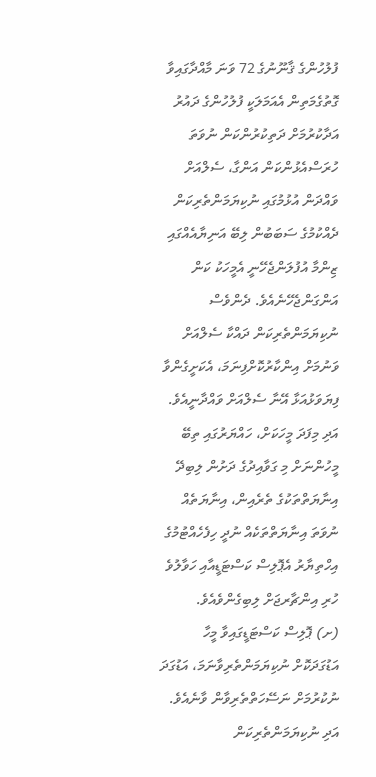ފުލުހުންގެ ޤާނޫނުގެ 72 ވަނަ މާއްދާގައިވާ ގޮތުގެމަތިން އެއަމަލަކީ ފުލުހުންގެ ދައުރު އަދާކުރުމަށް ދަތިކުރުންކަން ނުވަތަ ހުރަސްއެޅުންކަން އަންގާ، ސެލްއަށް ވައްދަން އުޅުމުގައި ނުކިޔަމަންތެރިކަން ދެއްކުމުގެ ސަބަބުން ލިބޭ އަނިޔާއެއްގައި ޒިންމާ އުފުލަންޖެހޭނީ އެމީހަކު ކަން އަންގަންޖެހޭނެއެވެ. ދެންވެސް ނުކިޔަމަންތެރިކަން ދައްކާ ސެލްއަށް ވަނުމަށް އިންކާރުކޮށްފިނަމަ، އެކަށީގެންވާ ފިޔަވަޅުއަޅާ އޭނާ ސެލްއަށް ވައްދާނީއެވެ. އަދި މިފަދަ މީހަކަށް، ހައްޔަރުގައި ތިބޭ މީހުންނަށް މި ގަވާއިދުގެ ދަށުން ލިބިދޭ އިނާޔަތްތަކުގެ ތެރެއިން، އިނާޔަތެއް ނުވަތަ އިނާޔަތްތަކެއް ނުދީ ހިފެހެއްޓުމުގެ އިހްތިޔާރު އެޕޮލިސް ކަސްޓަޑީއާއި ހަވާލުވެ ހުރި އިންޗާރޖަށް ލިބިގެންވެއެވެ.
(ށ) ޕޮލިސް ކަސްޓަޑީގައިވާ މީހާ އަޑުގަދަކޮށް ނުކިޔަމަންތެރިވާނަމަ، އަޑުގަދަ ނުކުރުމަށް ނަސޭހަތްތެރިވާން ވާނެއެވެ. އަދި ނުކިޔަމަންތެރިކަން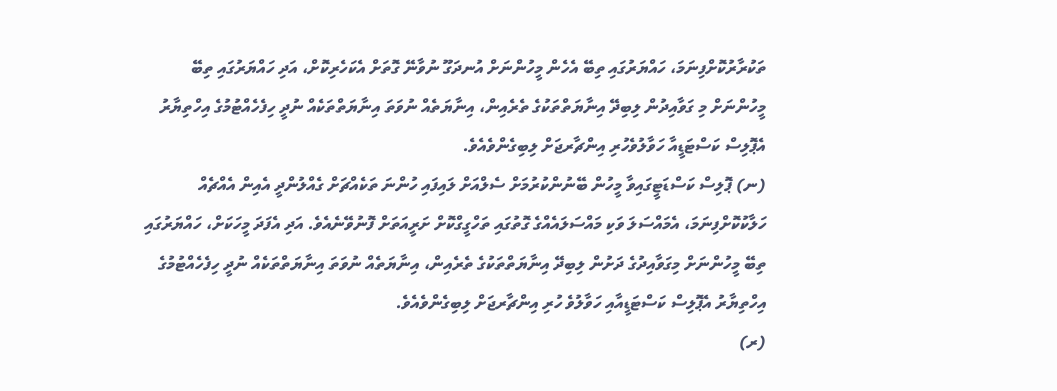ތަކުރާރުކޮށްފިނަމަ، ހައްޔަރުގައި ތިބޭ އެހެން މީހުންނަށް އުނދަގޫ ނުވާނޭ ގޮތަށް އެކަހެރިކޮށް، އަދި ހައްޔަރުގައި ތިބޭ މީހުންނަށް މި ގަވާއިދުން ލިބިދޭ އިނާޔަތްތަކުގެ ތެރެއިން، އިނާޔަތެއް ނުވަތަ އިނާޔަތްތަކެއް ނުދީ ހިފެހެއްޓުމުގެ އިހްތިޔާރު އެޕޮލިސް ކަސްޓަޑީއާ ހަވާލުވެހުރި އިންޗާރޖަށް ލިބިގެންވެއެވެ.
(ނ) ޕޮލިސް ކަސްޑަޓީގައިވާ މީހުން ބޭނުންކުރުމަށް ސެލްއަށް ލައިފައި ހުންނަ ތަކެއްޗަށް ގެއްލުންދީ އެއިން އެއްޗެއް ހަލާކުކޮށްފިނަމަ، އެމައްސަލަ ވަކި މައްސަލައެއްގެ ގޮތުގައި ތަހްގީގްކޮށް ށަރީއަތަށް ފޮނުވޭނެއެވެ. އަދި އެފަދަ މީހަކަށް، ހައްޔަރުގައި ތިބޭ މީހުންނަށް މިގަވާއިދުގެ ދަށުން ލިބިދޭ އިނާޔަތްތަކުގެ ތެރެއިން، އިނާޔަތެއް ނުވަތަ އިނާޔަތްތަކެއް ނުދީ ހިފެހެއްޓުމުގެ އިހްތިޔާރު އެޕޮލިސް ކަސްޓަޑީއާއި ހަވާލުވެ ހުރި އިންޗާރޖަށް ލިބިގެންވެއެވެ.
(ރ)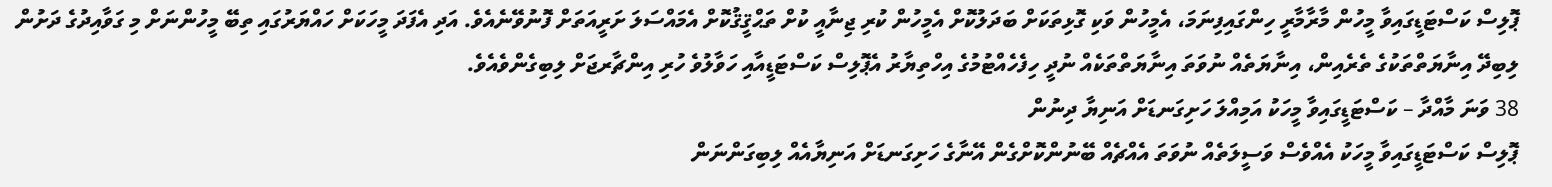ޕޮލިސް ކަސްޓަޑީގައިވާ މީހުން މާރާމާރީ ހިންގައިފިނަމަ، އެމީހުން ވަކި ގޮޅިތަކަށް ބަދަލުކޮށް އެމީހުން ކުރި ޖިނާއީ ކުށް ތަޙްޤީޤުކޮށް އެމައްސަލަ ށަރީއަތަށް ފޮނުވޭނެއެވެ. އަދި އެފަދަ މީހަކަށް ހައްޔަރުގައި ތިބޭ މީހުންނަށް މި ގަވާއިދުގެ ދަށުން ލިބިދޭ އިނާޔަތްތަކުގެ ތެރެއިން، އިނާޔަތެއް ނުވަތަ އިނާޔަތްތަކެއް ނުދީ ހިފެހެއްޓުމުގެ އިހްތިޔާރު އެޕޮލިސް ކަސްޓަޑީއާއި ހަވާލުވެ ހުރި އިންޗާރޖަށް ލިބިގެންވެއެވެ.
38 ވަނަ މާއްދާ – ކަސްޓަޑީގައިވާ މީހަކު އަމިއްލަ ހަށިގަނޑަށް އަނިޔާ ދިނުން
ޕޮލިސް ކަސްޓަޑީގައިވާ މީހަކު އެއްވެސް ވަސީލަތެއް ނުވަތަ އެއްޗެއް ބޭނުންކޮށްގެން އޭނާގެ ހަށިގަނޑަށް އަނިޔާއެއް ލިބިގަންނަން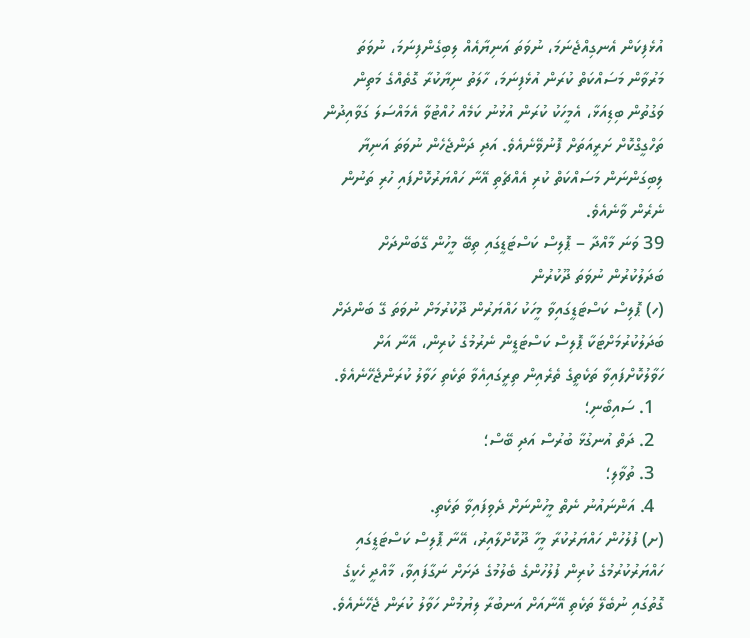އުޅެފިކަން އެނގިއްޖެނަމަ، ނުވަތަ އަނިޔާއެއް ލިބިގެންފިނަމަ، ނުވަތަ މަރުވާން މަސައްކަތް ކުރަން އުޅެފިނަމަ، ހާލަތު ނިޔާކުރާ ގޮތެއްގެ މަތިން ވަގުތުން ބިޑިއަޅާ، އެމީހަކު ކުރަން އުޅުނު ކަމެއް ހުއްޓުވާ އެމައްސަލަ ގަވާއިދުން ތަހްގީގްކޮށް ށަރީއަތަށް ފޮނުވޭނެއެވެ. އަދި ދަންޖެހެން ނުވަތަ އަނިޔާ ލިބިގަންނަން މަސައްކަތް ކުރި އެއްޗެތި އޭނާ ހައްޔަރުކޮށްފައި ހުރި ތަނުން ނެރެން ވާނެއެވެ.
39 ވަނަ މާއްދާ – ޕޮލިސް ކަސްޓަޑީގައި ތިބޭ މީހުން ގޭބަންދަށް ބަދަލުކުރުން ނުވަތަ ދޫކުރުން
(ހ) ޕޮލިސް ކަސްޓަޑީގައިވާ މީހަކު ހައްޔަރުން ދޫކުރުމަށް ނުވަތަ ގޭ ބަންދަށް ބަދަލުކުރުމަށްޓަކާ ޕޮލިސް ކަސްޓަޑީން ނެރުމުގެ ކުރިން، އޭނާ އަށް ހަވާލުކޮށްފައިވާ ތަކެތީގެ ތެރެއިން ތިރީގައިއެވާ ތަކެތި ހަވާލު ކުރަންޖެހޭނެއެވެ.
  1. ސައިބޯނި؛
  2. ދަތް އުނގުޅާ ބުރުސް އަދި ބޭސް؛
  3. ތުވާލި؛
  4. އަންނައުނު ނެތް މީހުންނަށް ދެވިފައިވާ ތަކެތި.
(ށ) ފުލުހުން ހައްޔަރުކުރާ މީހާ ދޫކޮށްލާއިރު، އޭނާ ޕޮލިސް ކަސްޓަޑީގައި ހައްޔަރުކުރުމުގެ ކުރިން ފުލުހުންގެ ބެލުމުގެ ދަށަށް ނަގާފައިވާ، މާއްދީ ހެކީގެ ގޮތުގައި ނުބެލޭ ތަކެތި އޭނާއަށް އަނބުރާ ލިޔުމުން ހަވާލު ކުރަން ޖެހޭނެއެވެ.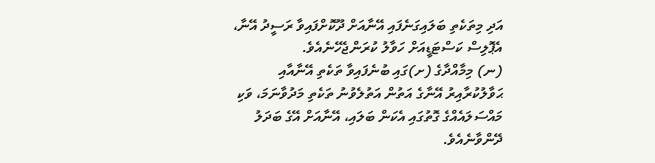އަދި މިތަކެތި ބަލައިގަނެފައި އޭނާއަށް ދޫކޮށްފައިވާ ރަސީދު އޭނާ، އެޕޮލިސް ކަސްޓަޑީއަށް ހަވާލު ކުރަންޖެހޭނެއެވެ.
(ނ) މިމާއްދާގެ (ށ)ގައި ބުނެފައިވާ ތަކެތި އޭނާއާއި ޙަވާލުކުރާއިރު އޭނާގެ އަތުން އަތުލެވުނު ތަކެތި މަދުވާނަމަ، ވަކި މައްސަލައެއްގެ ގޮތުގައި އެކަން ބަލައި، އޭނާއަށް އޭގެ ބަދަލު ދޭންވާނެއެވެ.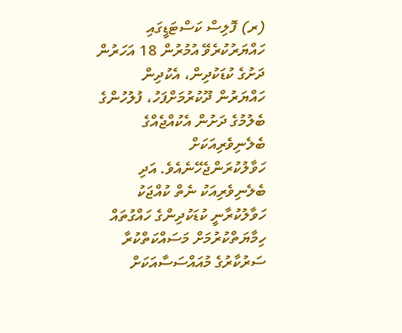(ރ) ފޮލިސް ކަސްޓަޑީގައި ހައްޔަރުކުރެވޭ އުމުރުން 18 އަހަރުން ދަށުގެ ކުޑަކުދިން، އެކުދިން ހައްޔަރުން ދޫކުރުމަށްފަހު، ފުލުހުންގެ ބެލުމުގެ ދަށުން އެކުއްޖެއްގެ ބެލެނިވެރިއަކަށް ހަވާލުކުރަންޖެހޭނެއެވެ. އަދި ބެލެނިވެރިއަކު ނެތް ކުއްޖަކު ހަވާލުކުރާނީ ކުޑަކުދިންގެ ހައްގުތައް ހިމާޔަތްކުރުމަށް މަސައްކަތްކުރާ ސަރުކާރުގެ މުއައްސަސާއަކަށް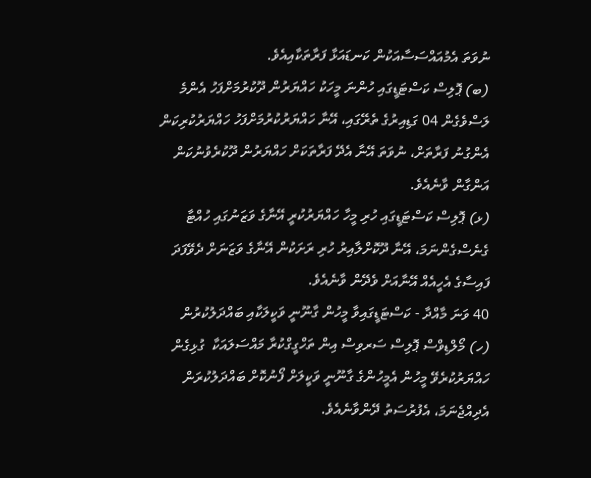ނުވަތަ އެމުއައްސަސާއަކުން ކަނޑައަޅާ ފަރާތަކާއިއެވެ.
(ބ) ޕޮލިސް ކަސްޓަޑީގައި ހުންނަ މީހަކު ހައްޔަރުން ދޫކުރުމަށްފަހު އެންމެ ލަސްވެގެން 04 ގަޑިއިރުގެ ތެރޭގައި، އޭނާ ހައްޔަރުކުރުމަށްފަހު ހައްޔަރުކުރިކަން އެންގުނު ފަރާތަށް، ނުވަތަ އޭނާ އެދޭ ފަރާތަކަށް ހައްޔަރުން ދޫކުރެވުނުކަން އަންގާން ވާނެއެވެ.
(ޅ) ޕޮލިސް ކަސްޓަޑީގައި ހުރި މީހާ ހައްޔަރުކުރީ އޭނާގެ ވަޒަނުގައި ހުއްޓާ ގެނެސްގެންނަމަ، އޭނާ ދޫކޮށްލާއިރު ހުރި ރަށަކުން އޭނާގެ ވަޒަނަށް ދެވޭފަދަ ފައިސާގެ އެހީއެއް އޭނާއަށް ވެދޭން ވާނެއެވެ.
40 ވަނަ މާއްދާ - ކަސްޓަޑީގައިވާ މީހުން ގާނޫނީ ވަކީލަކާއި ބައްދަލުކުރުން
(ހ) މޯލްޑިވްސް ޕޮލިސް ސަރވިސް އިން ތަހްގީގްކުރާ މައްސަލައަކާ  ގުޅިގެން ހައްޔަރުކުރެވޭ މީހުން އެމީހުންގެ ގާނޫނީ ވަކީލަށް ފޯނުކޮށް ބައްދަލުކުރަން އެދިއްޖެނަމަ، އެފުރުސަތު ދޭންވާނެއެވެ.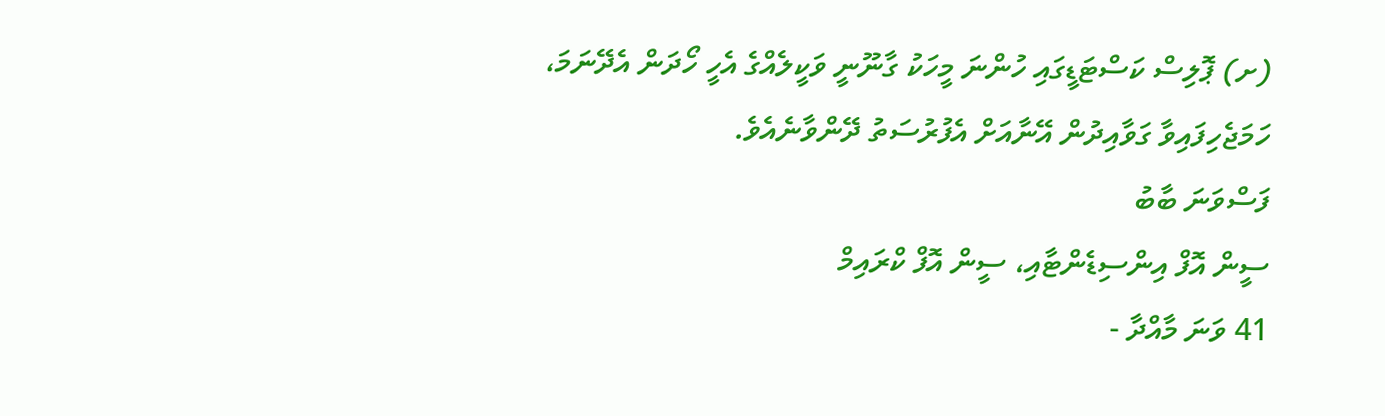(ށ) ޕޮލިސް ކަސްޓަޑީގައި ހުންނަ މީހަކު ގާނޫނީ ވަކީލެއްގެ އެހީ ހޯދަން އެދޭނަމަ، ހަމަޖެހިފައިވާ ގަވާއިދުން އޭނާއަށް އެފުރުސަތު ދޭންވާނެއެވެ.
ފަސްވަނަ ބާބު
ސީން އޮފް އިންސިޑެންޓާއި، ސީން އޮފް ކްރައިމް
41 ވަނަ މާއްދާ -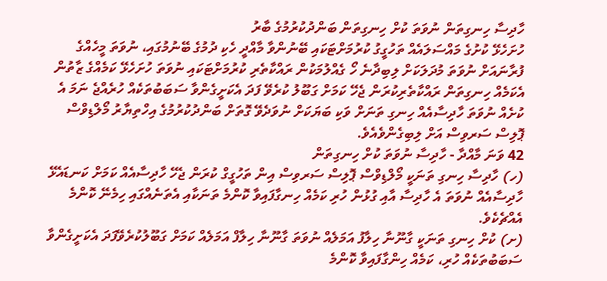ހާދިސާ ހިނގިތަން ނުވަތަ ކުށް ހިނގިތަން ބަންދުކުރުމުގެ ބާރު
ހުށަހެޅޭ ކުށުގެ މައްސަލައެއް ތަހުގީގު ކުރުމަށްޓަކައި ބޭނުންވާ މާއްދީ ހެކި ދުމުގެ ބޭނުމުގައި، ނުވަތަ މީހެއްގެ ފުރާނައަށް ނުވަތަ މުދަލަކަށް ލިބިދާނެ ހޯ ގެއްލުމަކުން ރައްކާތެރި ކުރުމަށްޓަކައި ނުވަތަ ހުށަހެޅޭ ކަމެއްގެ ޒާތުން އެކަމެއް ހިނގިތަން ރައްކާތެރިކުރަން ޖެހޭ ކަމަށް ގަބޫލު ކުރެވޭ ފަދަ އެކަށީގެންވާ ސަބަބުތަކެއް ހުރެއްޖެ ނަމަ އެ ކުށެއް ނުވަތަ ހާދިސާއެއް ހިނގި ތަނަށް ވަކި ބަޔަކަށް ނުވަދެވޭ ގޮތަށް ބަންދުކުރުމުގެ އިހްތިޔާރު މޯލްޑިވްސް  ޕޮލިސް ސަރވިސް އަށް ލިބިގެންވެއެވެ.
42 ވަނަ މާއްދާ - ހާދިސާ ނުވަތަ ކުށް ހިނގިތަން
(ހ) ހާދިސާ ހިނގި ތަނަކީ މޯލްޑިވްސް ޕޮލިސް ސަރވިސް އިން ތަހުގީގް ކުރަން ޖެހޭ ހާދިސާއެއް ކަމަށް ކަނޑައެޅޭ ހާދިސާއެއް ނުވަތަ އެ ހާދިސާ އާއި ގުޅުން ހުރި ކަމެއް ހިނގާފައިވާ ކޮންމެ ތަނަކާއި އެތަނެއްގައި ހިމެނޭ ކޮންމެ އެއްޗެކެވެ.
(ށ) ކުށް ހިނގި ތަނަކީ ގާނޫނާ ހިލާފު އަމަލެއް ނުވަތަ ގާނޫނާ ހިލާފް އަމަލެއް ކަމަށް ގަބޫލުކުރެވޭފަދަ އެކަށީގެންވާ ސަބަބުތަކެއް ހުރި، ކަމެއް ހިންގާފައިވާ ކޮންމެ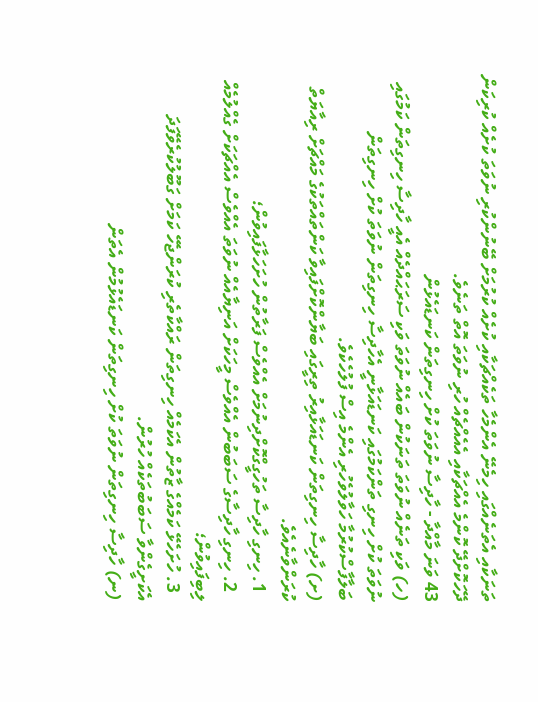ތަނަކާއި އެތަނެއްގައި ހިމެނޭ އެންމެހާ ތަކެއްޗަކާއި ކުށެއް ކުރުމަށް ބޭނުންކުރި ނުވަތަ ކުށެއް ކުރިކަން ދޭހަކޮށްދޭ ކޮންމެ އެއްޗަކާއި އެއެއްޗެއް ހުރި ނުވަތަ އޮތް ތަނެވެ.
43 ވަނަ މާއްދާ - ހާދިސާ ނުވަތަ ކުށް ހިނގިތަން ކަނޑައެޅުން
(ހ) ވަކި ތަނެއް ނުވަތަ ތަނަކުން ބައެއް ނުވަތަ ވަކި ސަރަޙައްދެއް އެއީ ހާދިސާ ހިނގިތަން ކަމުގައި ނުވަތަ ކުށް ހިނގި ތަންކަމުގައި ކަނޑައަޅާނީ އެހާދިސާ ހިނގިތަން ނުވަތަ ކުށް ހިނގިތަން ބަލާފާސްކުރުމާ ހަވާލުވެހުރި އެންމެ އިސް ފުލުހެކެވެ.
(ށ) ހާދިސާ ހިނގިތަން ކަނޑައަޅާއިރު ތިރީގައި ބަޔާންކޮށްފައިވާ ކަންތައްތަކުގެ މައްޗަށް ރިއާޔަތް ކުރަންވާނެއެވެ.
  1. ހިނގި ހާދިސާ ތަހުގީގްކޮށްދިނުމަށް އެއްވެސް ފަރާތުން ހުށަހަޅާފައިވުން؛
  2. ހިނގި ހާދިސާގެ ސަބަބުން އެއްވެސް މީހަކަށް އަނިޔާއެއް ނުވަތަ އެއްވެސް އެއްޗަކަށް ގެއްލުމެއް ލިބިފައިވުން؛
  3. ހުށަހެޅޭ ކަމެއްގެ ޒާތުން އެކަމެއް ހިނގިތަން ރައްކާތެރި ކުރަންޖެހޭ ކަމަށް ގަބޫލުކުރެވޭފަދަ އެކަށީގެންވާ ސަބަބުތަކެއް ހުރުން.
(ނ) ހާދިސާ ހިނގިތަން ނުވަތަ ކުށް ހިނގިތަން ކަނޑައެޅުމުން އެތަން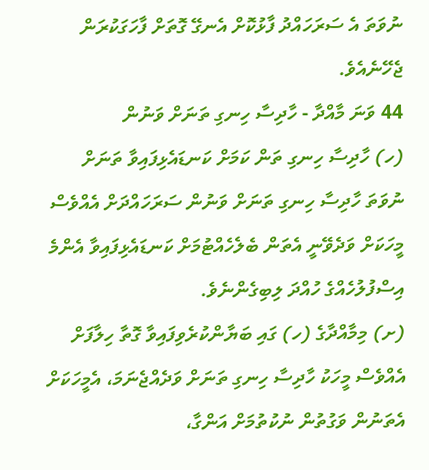ނުވަތަ އެ ސަރަހައްދު ފާޅުކޮށް އެނގޭ ގޮތަށް ފާހަގަކުރަން ޖެހޭނެއެވެ.
44 ވަނަ މާއްދާ - ހާދިސާ ހިނގި ތަނަށް ވަނުން
(ހ) ހާދިސާ ހިނގި ތަން ކަމަށް ކަނޑައެޅިފައިވާ ތަނަށް ނުވަތަ ހާދިސާ ހިނގި ތަނަށް ވަނުން ސަރަހައްދަށް އެއްވެސް މީހަކަށް ވަދެވޭނީ އެތަން ބެލެހެއްޓުމަށް ކަނޑައެޅިފައިވާ އެންމެ އިސްފުލުހެއްގެ ހުއްދަ ލިބިގެންނެވެ.
(ށ) މިމާއްދާގެ (ހ) ގައި ބަޔާންކުރެވިފައިވާ ގޮތާ ހިލާފަށް އެއްވެސް މީހަކު ހާދިސާ ހިނގި ތަނަށް ވަދެއްޖެނަމަ، އެމީހަކަށް އެތަނުން ވަގުތުން ނުކުތުމަށް އަންގާ،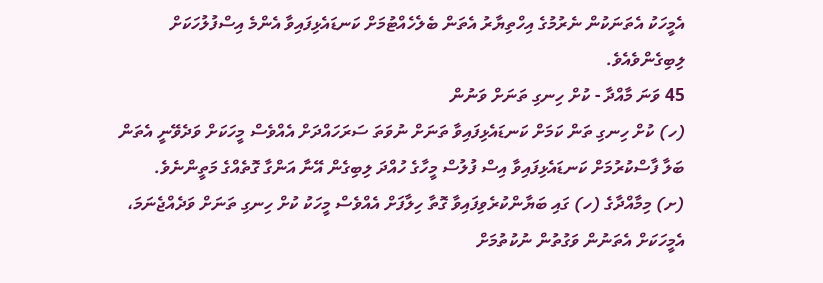އެމީހަކު އެތަނަކުން ނެރުމުގެ އިހްތިޔާރު އެތަން ބެލެހެއްޓުމަށް ކަނޑައެޅިފައިވާ އެންމެ އިސްފުލުހަކަށް ލިބިގެންވެއެވެ.
45 ވަނަ މާއްދާ - ކުށް ހިނގި ތަނަށް ވަނުން
(ހ) ކުށް ހިނގި ތަން ކަމަށް ކަނޑައެޅިފައިވާ ތަނަށް ނުވަތަ ސަރަހައްދަށް އެއްވެސް މީހަކަށް ވަދެވޭނީ އެތަން ބަލާ ފާސްކުރުމަށް ކަނޑައެޅިފައިވާ އިސް ފުލުސް މީހާގެ ހުއްދަ ލިބިގެން އޭނާ އަންގާ ގޮތެއްގެ މަތީންނެވެ.
(ށ) މިމާއްދާގެ (ހ) ގައި ބަޔާންކުރެވިފައިވާ ގޮތާ ހިލާފަށް އެއްވެސް މީހަކު ކުށް ހިނގި ތަނަށް ވަދެއްޖެނަމަ، އެމީހަކަށް އެތަނުން ވަގުތުން ނުކުތުމަށް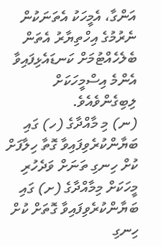އަންގާ، އެމީހަކު އެތަނަކުން ނެރުމުގެ އިހްތިޔާރު އެތަން ބެލެހެއްޓުމަށް ކަނޑައެޅިފައިވާ އެންމެ އިސްމީހަކަށް ލިބިގެންވެއެވެ.
(ނ) މި މާއްދާގެ (ހ) ގައި ބަޔާންކުރެވިފައިވާ ގޮތާ ހިލާފަށް ކުށް ހިނގި ތަނަށް ވަދެހުރި މީހަކަށް މިމާއްދާގެ (ށ) ގައި ބަޔާންކުރެވިފައިވާ ގޮތަށް ކުށް ހިނގި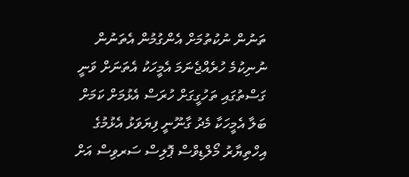ތަނުން ނުކުތުމަށް އެންގުމުން އެތަނުން ނުނިކުމެ ހުރެއްޖެނަމަ އެމީހަކު އެތަނަށް ވަނީ ގަސްތުގައި ތަހުގީގަށް ހުރަސް އެޅުމަށް ކަމަށް ބަލާ އެމީހަކާ މެދު ގާނޫނީ ފިޔަވަޅު އެޅުމުގެ އިހްތިޔާރު މޯލްޑިވްސް ޕޮލިސް ސަރވިސް އަށް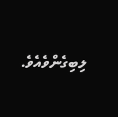ލިބިގެންވެއެވެ.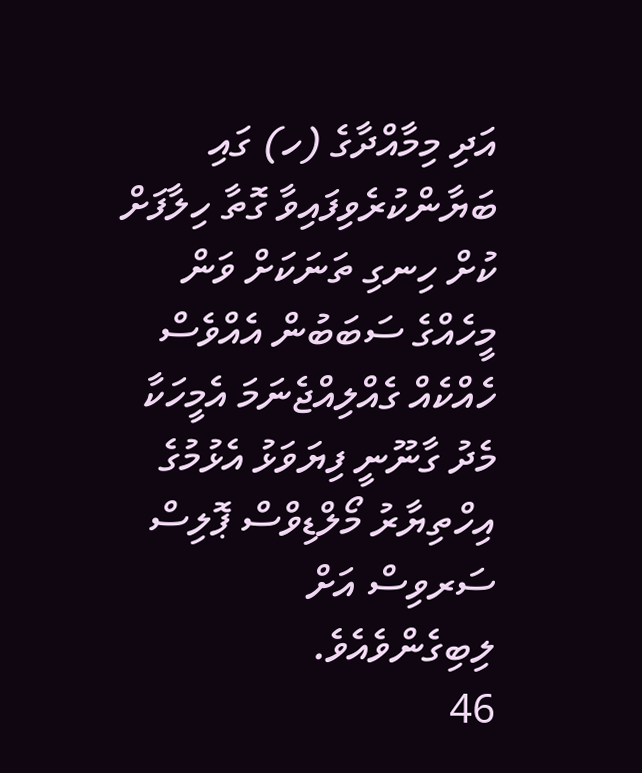އަދި މިމާއްދާގެ (ހ) ގައި ބަޔާންކުރެވިފައިވާ ގޮތާ ހިލާފަށް ކުށް ހިނގި ތަނަކަށް ވަން މީހެއްގެ ސަބަބުން އެއްވެސް ހެއްކެއް ގެއްލިއްޖެނަމަ އެމީހަކާ މެދު ގާނޫނީ ފިޔަވަޅު އެޅުމުގެ އިހްތިޔާރު މޯލްޑިވްސް ޕޮލިސް ސަރވިސް އަށް ލިބިގެންވެއެވެ.
46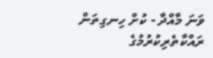ވަނަ މާއްދާ - ކުށް ހިނގިތަން ރައްކާތެރިކުރުމުގެ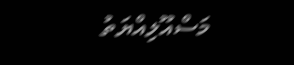މަސްއޫލިއްޔަތު